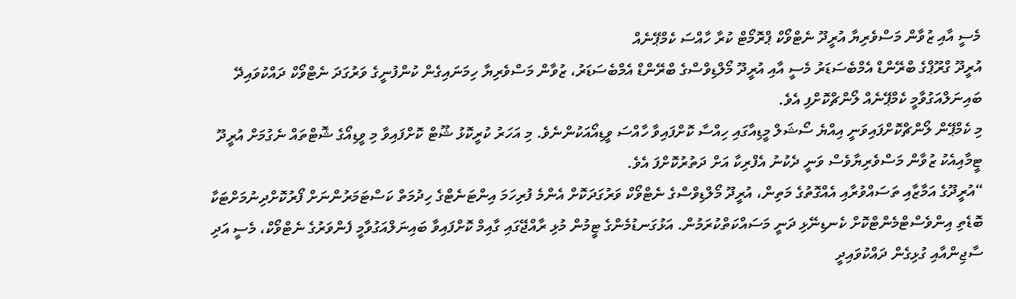މެސީ އާއި ޒުވާން މަސްވެރިޔާ އުރީދޫ ނެޓްވޯކް ޕްރޮމޯޓް ކުރާ ހާއްސަ ކެމްޕޭނެއް
އުރީދޫ ގްރޫޕްގެ ބްރޭންޑް އެމްބެސަޑަރު މެސީ އާއި އުރީދޫ މޯލްޑިވްސްގެ ބްރޭންޑް އެމްބެސަޑަރު، ޒުވާން މަސްވެރިޔާ ހިމަނައިގެން ކުންފުނީގެ ވަރުގަދަ ނެޓްވޯކް ދައްކުވައިދޭ ބައިނަލްއަގުވާމީ ކެމްޕޭނެއް ލޯންޗްކޮށްފި އެވެ.
މި ކެމްޕޭން ލޯންޗްކޮށްފައިވަނީ އިއްޔެ ސޯޝަލް މީޑިއާގައި ހިއްސާ ކޮށްފައިވާ ހާއްސަ ވީޑިއޯއަކުންނެވެ. މި އަހަރު ކުރީކޮޅު ޝޫޓް ކޮށްފައިވާ މި ވީޑިއޯގެ ޝޮޓްތައް ނެގުމަށް އުރީދޫ ޓީމާއިއެކު ޒުވާން މަސްވެރިޔާވެސް ވަނީ ދެކުނު އެފްރިކާ އަށް ދަތުރުކޮށްފަ އެވެ.
“އުރީދޫގެ އަމާޒާއި ތަސައްވުރާއި އެއްގޮތުގެ މަތިން، އުރީދޫ މޯލްޑިވްސްގެ ނެޓްވޯކް ވަރުގަދަކޮށް އެންމެ ފުރިހަމަ އިންޓަނެޓްގެ ހިދުމަތް ކަސްޓަމަރުންނަށް ފޯރުކޮށްދިނުމަށްޓަކާ ބޮޑެތި އިންވެސްޓްމެންޓްކޮށް ކެނޑިނޭޅި ދަނީ މަސައްކަތްކުރަމުން. އަޅުގަނޑުމެންގެ ޓީމުން މުޅި ރާއްޖޭގައި ގާއިމް ކޮށްފައިވާ ބައިނަލްއަގުވާމީ ފެންވަރުގެ ނެޓްވޯކް، މެސީ އަދި ސާޖިންއާއި ގުޅިގެން ދައްކުވައިދީ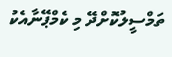ތަމްސީލުކޮށްދޭ މި ކެމްޕޭނާއެކު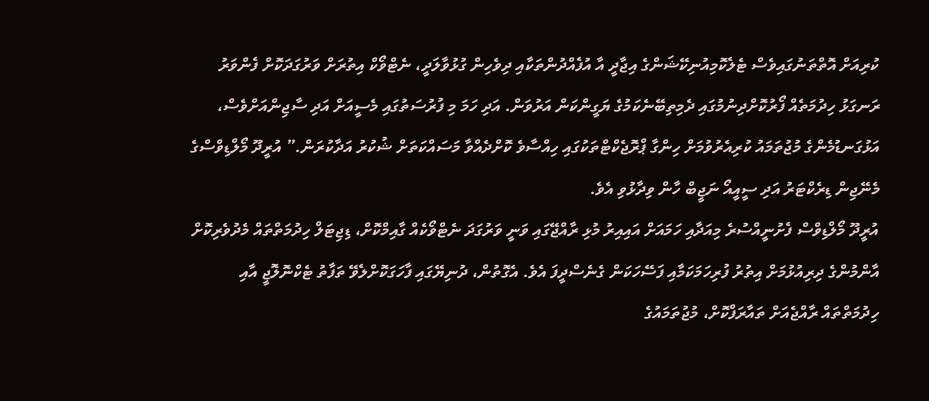ކުރިއަށް އޮތްތަނުގައިވެސް ޓެލެކޮމިއުނިކޭޝަންގެ އިޖާދީ އާ އުފެއްދުންތަކާއި ދިވެހިން ގުޅުވާލަދީ، ނެޓްވޯކް އިތުރަށް ވަރުގަދަކޮށް ފެންވަރު ރަނގަޅު ހިދުމަތެއް ފޯރުކޮށްދިނުމުގައި ދެމިތިބޭނެކަމުގެ ޔަގީންކަން އަރުވަން. އަދި ހަމަ މި ފުރުސަތުގައި މެސީއަށް އަދި ސާޖިންއަށްވެސް، އަޅުގަނޑުމެންގެ މުޖުތަމައު ކުރިއެރުވުމަށް ހިންގާ ޕްރޮޖެކްޓްތަކުގައި ހިއްސާވެ ކޮށްދެއްވާ މަސައްކަތަށް ޝުކުރު އަދާކުރަން.” އުރީދޫ މޯލްޑިވްސްގެ މެނޭޖިން ޑިރެކްޓަރު އަދި ސީއީއޯ ނަޖީބް ހާން ވިދާޅުވި އެވެ.
އުރީދޫ މޯލްޑިވްސް ފެށުނީއްސުރެ މިއަދާއި ހަމައަށް އައިއިރު މުޅި ރާއްޖޭގައި ވަނީ ވަރުގަދަ ނެޓްވޯކެއް ގާއިމްކޮށް، ޑިޖިޓަލް ހިދުމަތްތައް މެދުވެރިކޮށް އާންމުންގެ ދިރިއުޅުމަށް އިތުރު ފުރިހަމަކަމާއި ފަސޭހަކަން ގެނެސްދީފަ އެވެ. އެގޮތުން، ދުނިޔޭގައި ފާހަގަކޮށްލެވޭ ތަފާތު ޓެކްނޮލޮޖީ އާއި ހިދުމަތްތައް ރާއްޖެއަށް ތައާރަފްކޮށް، މުޖުތަމައުގެ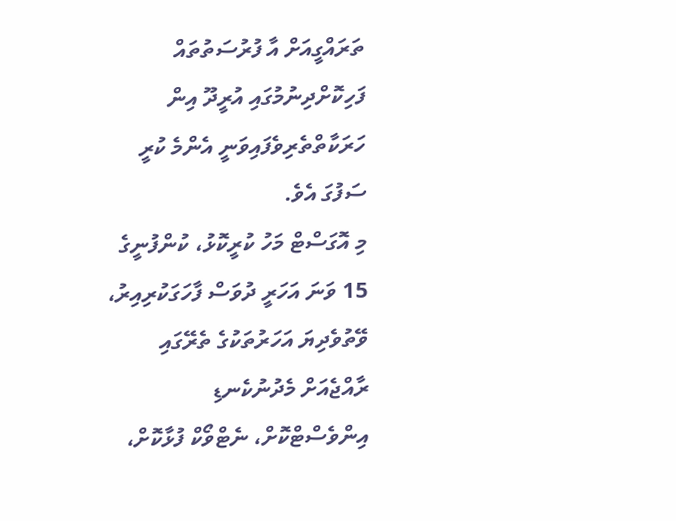ތަރައްގީއަށް އާ ފުރުސަތުތައް ފަހިކޮށްދިނުމުގައި އުރީދޫ އިން ހަރަކާތްތެރިވެފައިވަނީ އެންމެ ކުރީ ސަފުގަ އެވެ.
މި އޮގަސްޓް މަހު ކުރީކޮޅު، ކުންފުނީގެ 15 ވަނަ އަހަރީ ދުވަސް ފާހަގަކުރިއިރު، ވޭތުވެދިޔަ އަހަރުތަކުގެ ތެރޭގައި ރާއްޖެއަށް މެދުނުކެނޑި އިންވެސްޓްކޮށް، ނެޓްވޯކް ފުޅާކޮށް،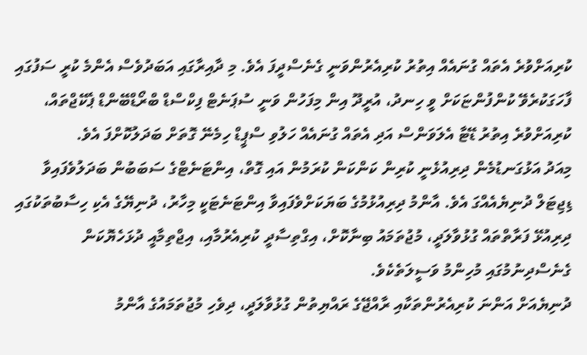ކުރިއަށްވުރެ އެތައް ގުނައެއް އިތުރު ކުރިއެރުންވަނީ ގެނެސްދީފަ އެވެ. މި ދާއިރާގައި އަބަދުވެސް އެންމެ ކުރީ ސަފުގައި ފާހަގަކުރެވޭ ކުންފުންޏަކަށް ވީ ހިނދު، އުރީދޫ އިން މިފަހުން ވަނީ ސުޕަނެޓް ފިކްސްޑް ބްރޯޑްބޭންޑް ޕެކޭޖްތައް، ކުރިއަށްވުރެ އިތުރު ޑޭޓާ އެލަވަންސް އަދި އެތައް ގުނައެއް ހަލުވި ސްޕީޑް ހިމެނޭ ގޮތަށް ބަދަލުކޮށްފަ އެވެ.
މިއަދު އަޅުގަނޑުމެން ދިރިއުޅެނީ ކުރިން ކަންކަން ކުރަމުން އައި ގޮތް، އިންޓަނެޓްގެ ސަބަބުން ބަދަލުވެފައިވާ ޑިޖިޓަލް ދުނިޔެއެއްގަ އެވެ. އާންމު ދިރިއުޅުމުގެ ބަޔަކަށްވެފައިވާ އިންޓަނެޓަކީ މިހާރު، ދުނިޔޭގެ އެކި ހިސާބުތަކުގައި ދިރިއުޅޭ ފަރާތްތައް ގުޅުވާލަދީ، މުޖުތަމައު ބިނާކޮށް، އިގްތިސާދީ ކުރިއެރުމާއި، އިޖްތިމާއީ ދުޅަހެޔޮކަން ގެނެސްދިނުމުގައި މުހިންމު ވަސީލަތެކެވެ.
ދުނިޔެއަށް އަންނަ ކުރިއެރުންތަކާއި ރާއްޖޭގެ ރައްޔިތުން ގުޅުވާލަދީ، ދިވެހި މުޖުތަމައުގެ އާންމު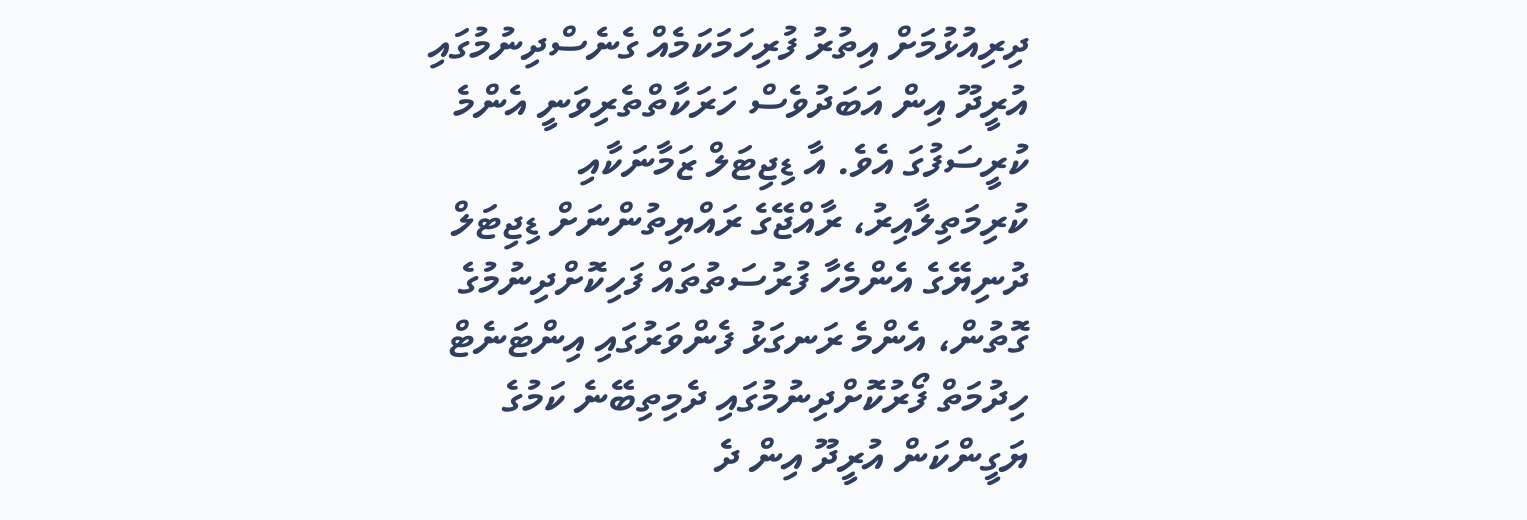ދިރިއުޅުމަށް އިތުރު ފުރިހަމަކަމެއް ގެނެސްދިނުމުގައި އުރީދޫ އިން އަބަދުވެސް ހަރަކާތްތެރިވަނީ އެންމެ ކުރީސަފުގަ އެވެ. އާ ޑިޖިޓަލް ޒަމާނަކާއި ކުރިމަތިލާއިރު، ރާއްޖޭގެ ރައްޔިތުންނަށް ޑިޖިޓަލް ދުނިޔޭގެ އެންމެހާ ފުރުސަތުތައް ފަހިކޮށްދިނުމުގެ ގޮތުން، އެންމެ ރަނގަޅު ފެންވަރުގައި އިންޓަނެޓް ހިދުމަތް ފޯރުކޮށްދިނުމުގައި ދެމިތިބޭނެ ކަމުގެ ޔަގީންކަން އުރީދޫ އިން ދެ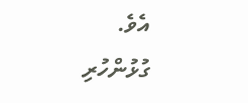އެވެ.
ގުޅުންހުރި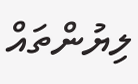ލިޔުންތައް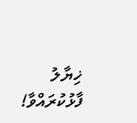ޚިޔާލު ފާޅުކުރައްވާ!